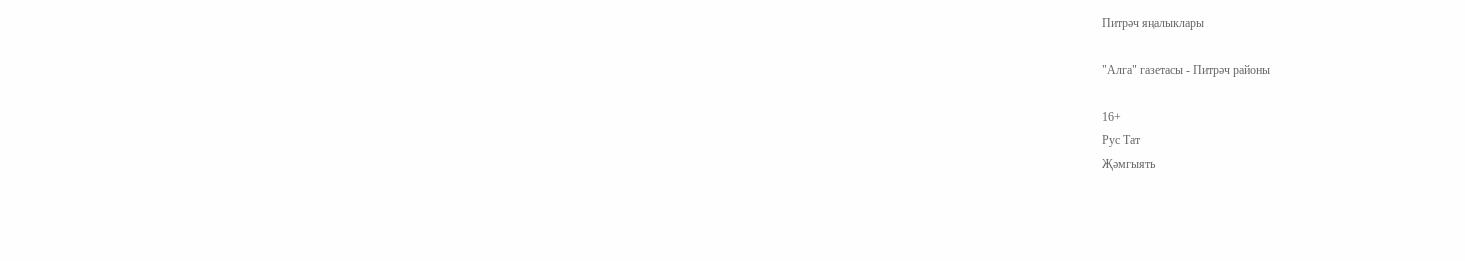Питрәч яңалыклары

"Алга" газетасы - Питрәч районы

16+
Рус Тат
Җәмгыять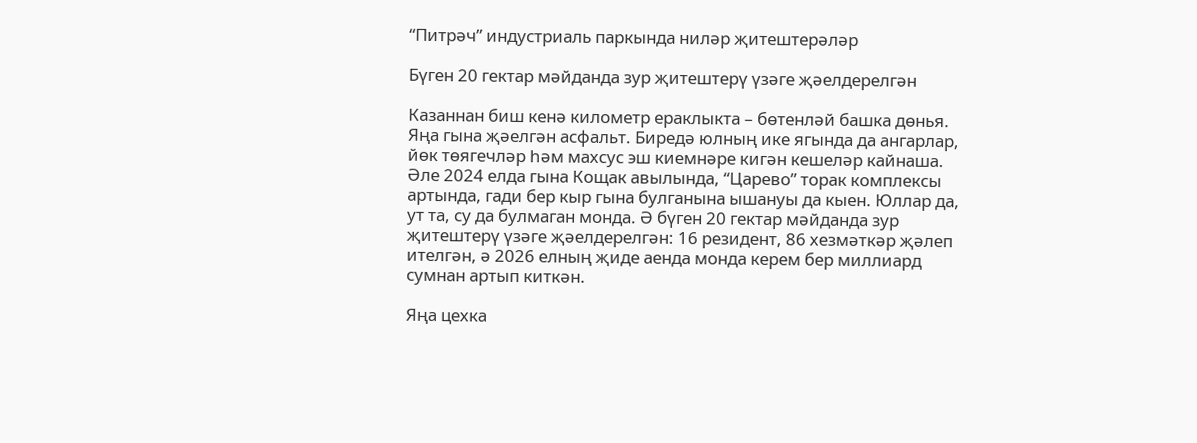“Питрәч” индустриаль паркында ниләр җитештерәләр

Бүген 20 гектар мәйданда зур җитештерү үзәге җәелдерелгән

Казаннан биш кенә километр ераклыкта – бөтенләй башка дөнья. Яңа гына җәелгән асфальт. Биредә юлның ике ягында да ангарлар, йөк төягечләр һәм махсус эш киемнәре кигән кешеләр кайнаша. Әле 2024 елда гына Кощак авылында, “Царево” торак комплексы артында, гади бер кыр гына булганына ышануы да кыен. Юллар да, ут та, су да булмаган монда. Ә бүген 20 гектар мәйданда зур җитештерү үзәге җәелдерелгән: 16 резидент, 86 хезмәткәр җәлеп ителгән, ә 2026 елның җиде аенда монда керем бер миллиард сумнан артып киткән.

Яңа цехка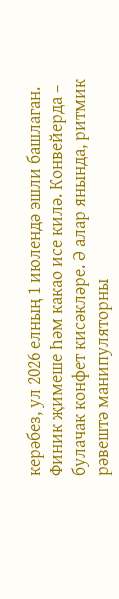керәбез, ул 2026 елның 1 июлендә эшли башлаган. Финик җимеше Һәм какао исе килә. Конвейерда – булачак конфет кисәкләре. Ә алар янында, ритмик рәвештә манипуляторны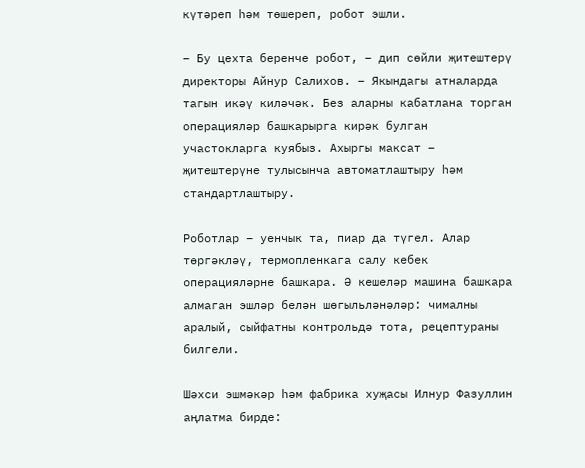күтәреп һәм төшереп, робот эшли.

– Бу цехта беренче робот, – дип сөйли җитештерү директоры Айнур Салихов. – Якындагы атналарда тагын икәү киләчәк. Без аларны кабатлана торган операцияләр башкарырга кирәк булган участокларга куябыз. Ахыргы максат – җитештерүне тулысынча автоматлаштыру һәм стандартлаштыру.

Роботлар – уенчык та, пиар да түгел. Алар төргәкләү, термопленкага салу кебек операцияләрне башкара. Ә кешеләр машина башкара алмаган эшләр белән шөгыльләнәләр: чималны аралый, сыйфатны контрольдә тота, рецептураны билгели.

Шәхси эшмәкәр һәм фабрика хуҗасы Илнур Фазуллин аңлатма бирде: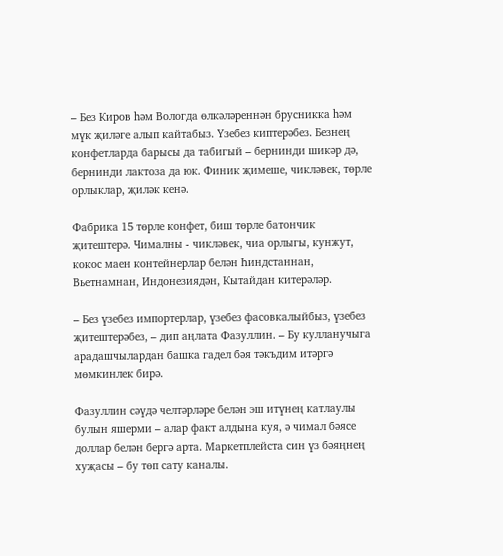– Без Киров һәм Вологда өлкәләреннән брусникка һәм мүк җиләге алып кайтабыз. Үзебез киптерәбез. Безнең конфетларда барысы да табигый – бернинди шикәр дә, бернинди лактоза да юк. Финик җимеше, чикләвек, төрле орлыклар, җиләк кенә.

Фабрика 15 төрле конфет, биш төрле батончик җитештерә. Чималны - чикләвек, чиа орлыгы, кунжут, кокос маен контейнерлар белән Һиндстаннан, Вьетнамнан, Индонезиядән, Кытайдан китерәләр.

– Без үзебез импортерлар, үзебез фасовкалыйбыз, үзебез җитештерәбез, – дип аңлата Фазуллин. – Бу кулланучыга арадашчылардан башка гадел бәя тәкъдим итәргә мөмкинлек бирә.

Фазуллин сәүдә челтәрләре белән эш итүнең катлаулы булын яшерми – алар факт алдына куя, ә чимал бәясе доллар белән бергә арта. Маркетплейста син үз бәяңнең хуҗасы – бу төп сату каналы.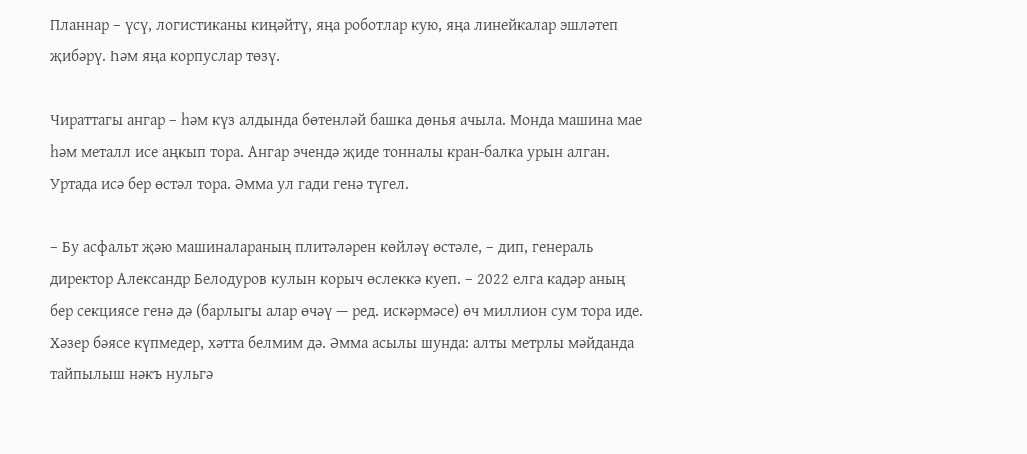Планнар – үсү, логистиканы киңәйтү, яңа роботлар кую, яңа линейкалар эшләтеп җибәрү. Һәм яңа корпуслар төзү.

Чираттагы ангар – һәм күз алдында бөтенләй башка дөнья ачыла. Монда машина мае һәм металл исе аңкып тора. Ангар эчендә җиде тонналы кран-балка урын алган. Уртада исә бер өстәл тора. Әмма ул гади генә түгел.

– Бу асфальт җәю машиналараның плитәләрен көйләү өстәле, – дип, генераль директор Александр Белодуров кулын корыч өслеккә куеп. – 2022 елга кадәр аның бер секциясе генә дә (барлыгы алар өчәү — ред. искәрмәсе) өч миллион сум тора иде. Хәзер бәясе күпмедер, хәтта белмим дә. Әмма асылы шунда: алты метрлы мәйданда тайпылыш нәкъ нульгә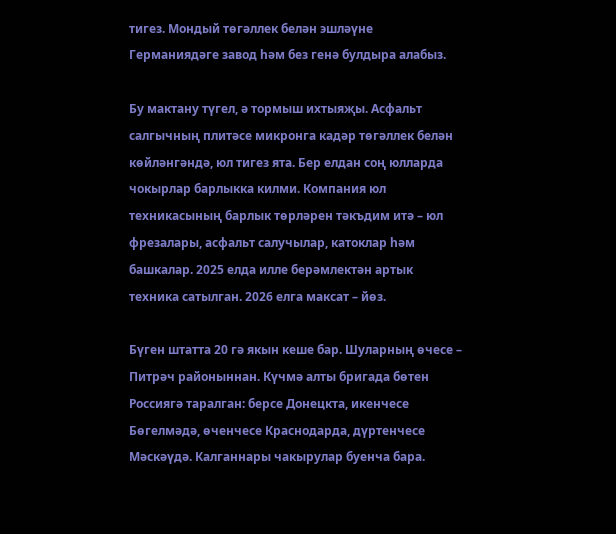тигез. Мондый төгәллек белән эшләүне Германиядәге завод һәм без генә булдыра алабыз.

Бу мактану түгел, ә тормыш ихтыяҗы. Асфальт салгычның плитәсе микронга кадәр төгәллек белән көйләнгәндә, юл тигез ята. Бер елдан соң юлларда чокырлар барлыкка килми. Компания юл техникасының барлык төрләрен тәкъдим итә – юл фрезалары, асфальт салучылар, катоклар һәм башкалар. 2025 елда илле берәмлектән артык техника сатылган. 2026 елга максат – йөз.

Бүген штатта 20 гә якын кеше бар. Шуларның өчесе – Питрәч районыннан. Күчмә алты бригада бөтен Россиягә таралган: берсе Донецкта, икенчесе Бөгелмәдә, өченчесе Краснодарда, дүртенчесе Мәскәүдә. Калганнары чакырулар буенча бара.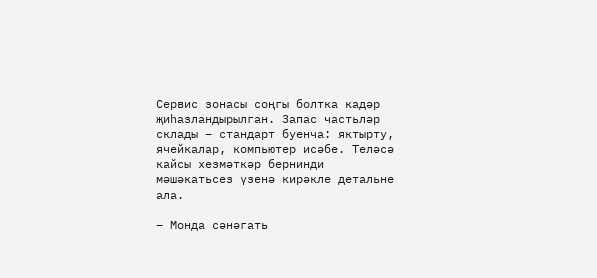Сервис зонасы соңгы болтка кадәр җиһазландырылган. Запас частьләр склады – стандарт буенча: яктырту, ячейкалар, компьютер исәбе. Теләсә кайсы хезмәткәр бернинди мәшәкатьсез үзенә кирәкле детальне ала.

– Монда сәнәгать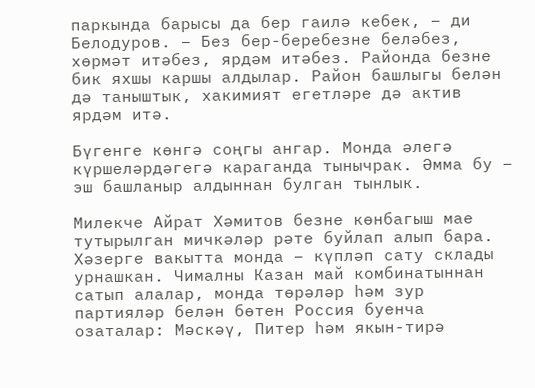паркында барысы да бер гаилә кебек, – ди Белодуров. – Без бер-беребезне беләбез, хөрмәт итәбез, ярдәм итәбез. Районда безне бик яхшы каршы алдылар. Район башлыгы белән дә таныштык, хакимият егетләре дә актив ярдәм итә.

Бүгенге көнгә соңгы ангар. Монда әлегә күршеләрдәгегә караганда тынычрак. Әмма бу – эш башланыр алдыннан булган тынлык.

Милекче Айрат Хәмитов безне көнбагыш мае тутырылган мичкәләр рәте буйлап алып бара. Хәзерге вакытта монда – күпләп сату склады урнашкан. Чималны Казан май комбинатыннан сатып алалар, монда төрәләр һәм зур партияләр белән бөтен Россия буенча озаталар: Мәскәү, Питер һәм якын-тирә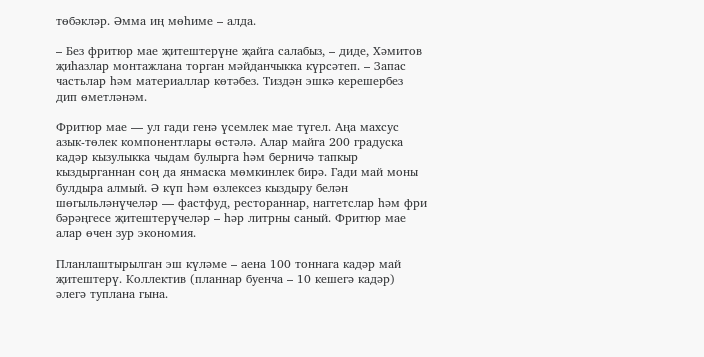төбәкләр. Әмма иң мөһиме – алда.

– Без фритюр мае җитештерүне җайга салабыз, – диде, Хәмитов җиһазлар монтажлана торган мәйданчыкка күрсәтеп. – Запас частьлар һәм материаллар көтәбез. Тиздән эшкә керешербез дип өметләнәм.

Фритюр мае — ул гади генә үсемлек мае түгел. Аңа махсус азык-төлек компонентлары өстәлә. Алар майга 200 градуска кадәр кызулыкка чыдам булырга һәм берничә тапкыр кыздырганнан соң да янмаска мөмкинлек бирә. Гади май моны булдыра алмый. Ә күп һәм өзлексез кыздыру белән шөгыльләнүчеләр — фастфуд, рестораннар, наггетслар һәм фри бәрәңгесе җитештерүчеләр – һәр литрны саный. Фритюр мае алар өчен зур экономия.

Планлаштырылган эш күләме – аена 100 тоннага кадәр май җитештерү. Коллектив (планнар буенча – 10 кешегә кадәр) әлегә туплана гына.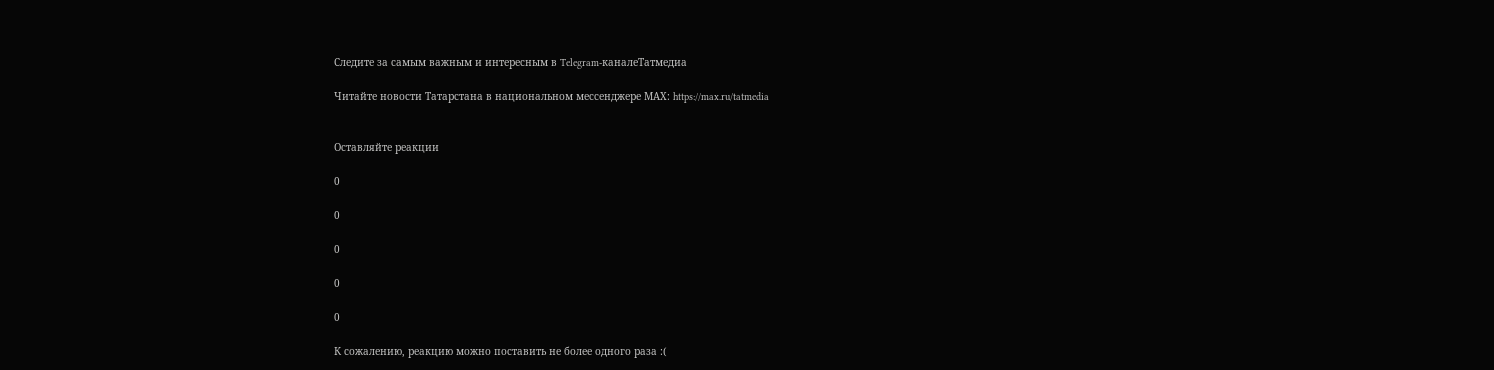Следите за самым важным и интересным в Telegram-каналеТатмедиа

Читайте новости Татарстана в национальном мессенджере MАХ: https://max.ru/tatmedia


Оставляйте реакции

0

0

0

0

0

К сожалению, реакцию можно поставить не более одного раза :(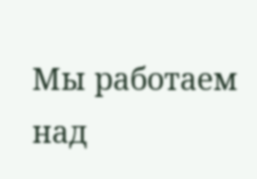Мы работаем над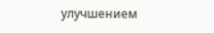улучшением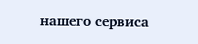нашего сервиса